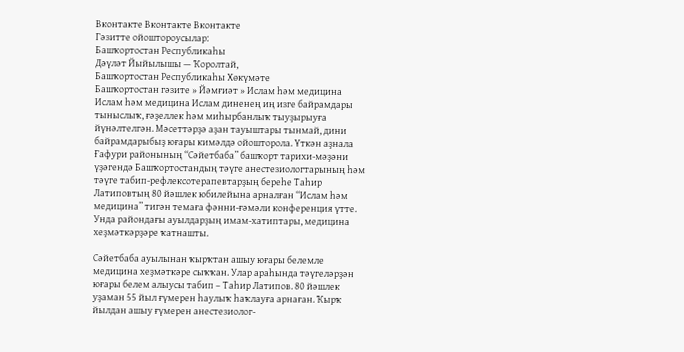Вконтакте Вконтакте Вконтакте
Гәзитте ойоштороусылар:
Башҡортостан Республикаһы
Дәүләт Йыйылышы — Ҡоролтай,
Башҡортостан Республикаһы Хөкүмәте
Башҡортостан гәзите » Йәмғиәт » Ислам һәм медицина
Ислам һәм медицина Ислам диненең иң изге байрамдары тыныслыҡ, ғәҙеллек һәм миһырбанлыҡ тыуҙырыуға йүнәлтелгән. Мәсеттәрҙә аҙан тауыштары тынмай, дини байрамдарыбыҙ юғары кимәлдә ойошторола. Үткән аҙнала Ғафури районының “Сәйетбаба” башҡорт тарихи-мәҙәни үҙәгендә Башҡортостандың тәүге анестезиологтарының һәм тәүге табип-рефлексотерапевтарҙың береһе Таһир Латиповтың 80 йәшлек юбилейына арналған “Ислам һәм медицина” тигән темаға фәнни-ғәмәли конференция үтте. Унда райондағы ауылдарҙың имам-хатиптары, медицина хеҙмәткәрҙәре ҡатнашты.

Сәйетбаба ауылынан ҡырҡтан ашыу юғары белемле медицина хеҙмәткәре сыҡҡан. Улар араһында тәүгеләрҙән юғары белем алыусы табип – Таһир Латипов. 80 йәшлек уҙаман 55 йыл ғүмерен һаулыҡ һаҡлауға арнаған. Ҡырҡ йылдан ашыу ғүмерен анестезиолог-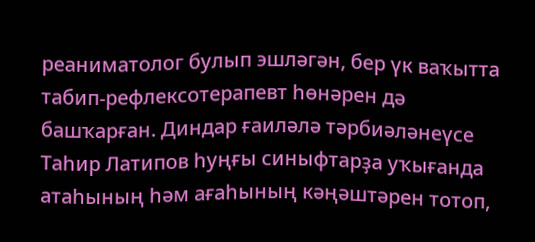реаниматолог булып эшләгән, бер үк ваҡытта табип-рефлексотерапевт һөнәрен дә башҡарған. Диндар ғаиләлә тәрбиәләнеүсе Таһир Латипов һуңғы синыфтарҙа уҡығанда атаһының һәм ағаһының кәңәштәрен тотоп,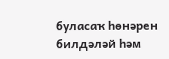буласаҡ һөнәрен билдәләй һәм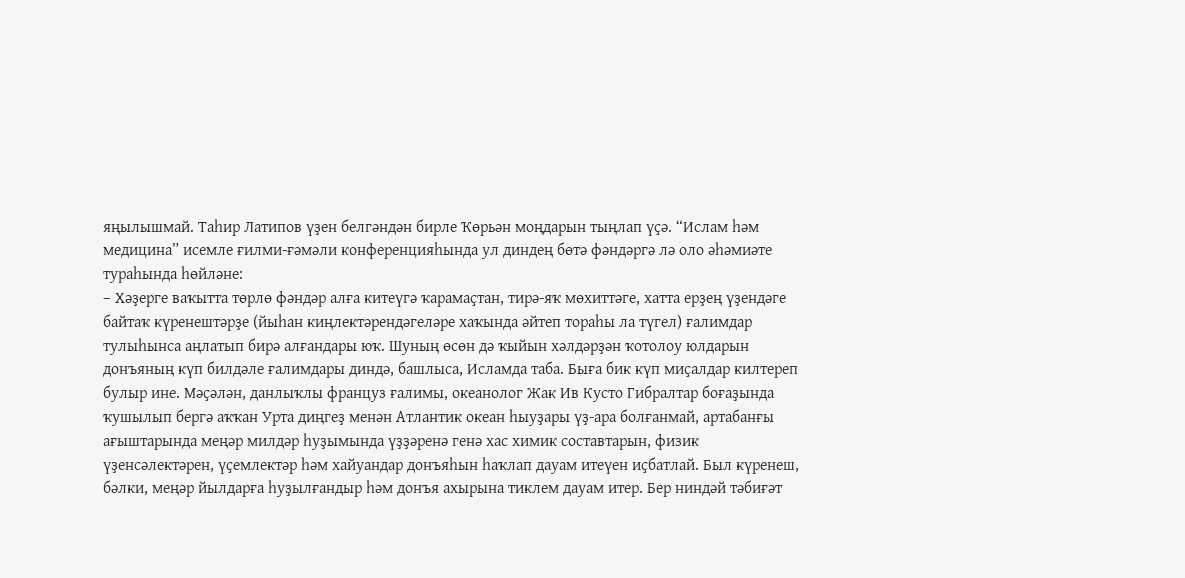яңылышмай. Таһир Латипов үҙен белгәндән бирле Ҡөрьән моңдарын тыңлап үҫә. “Ислам һәм медицина” исемле ғилми-ғәмәли конференцияһында ул диндең бөтә фәндәргә лә оло әһәмиәте тураһында һөйләне:
– Хәҙерге ваҡытта төрлө фәндәр алға китеүгә ҡарамаҫтан, тирә-яҡ мөхиттәге, хатта ерҙең үҙендәге байтаҡ күренештәрҙе (йыһан киңлектәрендәгеләре хаҡында әйтеп тораһы ла түгел) ғалимдар тулыһынса аңлатып бирә алғандары юҡ. Шуның өсөн дә ҡыйын хәлдәрҙән ҡотолоу юлдарын донъяның күп билдәле ғалимдары диндә, башлыса, Исламда таба. Быға бик күп миҫалдар килтереп булыр ине. Мәҫәлән, данлыҡлы француз ғалимы, океанолог Жак Ив Кусто Гибралтар боғаҙында ҡушылып бергә аҡҡан Урта диңгеҙ менән Атлантик океан һыуҙары үҙ-ара болғанмай, артабанғы ағыштарында меңәр милдәр һуҙымында үҙҙәренә генә хас химик составтарын, физик үҙенсәлектәрен, үҫемлектәр һәм хайуандар донъяһын һаҡлап дауам итеүен иҫбатлай. Был күренеш, бәлки, меңәр йылдарға һуҙылғандыр һәм донъя ахырына тиклем дауам итер. Бер ниндәй тәбиғәт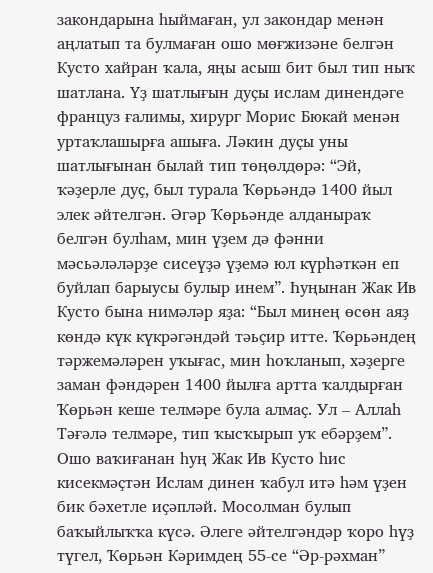закондарына һыймаған, ул закондар менән аңлатып та булмаған ошо мөғжизәне белгән Кусто хайран ҡала, яңы асыш бит был тип ныҡ шатлана. Үҙ шатлығын дуҫы ислам динендәге француз ғалимы, хирург Морис Бюкай менән уртаҡлашырға ашыға. Ләкин дуҫы уны шатлығынан былай тип төңөлдөрә: “Эй, ҡәҙерле дуҫ, был турала Ҡөрьәндә 1400 йыл элек әйтелгән. Әгәр Ҡөрьәнде алданыраҡ белгән булһам, мин үҙем дә фәнни мәсьәләләрҙе сисеүҙә үҙемә юл күрһәткән еп буйлап барыусы булыр инем”. Һуңынан Жак Ив Кусто бына нимәләр яҙа: “Был минең өсөн аяҙ көндә күк күкрәгәндәй тәьҫир итте. Ҡөрьәндең тәржемәләрен уҡығас, мин һоҡланып, хәҙерге заман фәндәрен 1400 йылға артта ҡалдырған Ҡөрьән кеше телмәре була алмаҫ. Ул – Аллаһ Тәғәлә телмәре, тип ҡысҡырып уҡ ебәрҙем”. Ошо ваҡиғанан һуң Жак Ив Кусто һис кисекмәҫтән Ислам динен ҡабул итә һәм үҙен бик бәхетле иҫәпләй. Мосолман булып баҡыйлыҡҡа күсә. Әлеге әйтелгәндәр ҡоро һүҙ түгел, Ҡөрьән Кәримдең 55-се “Әр-рәхман”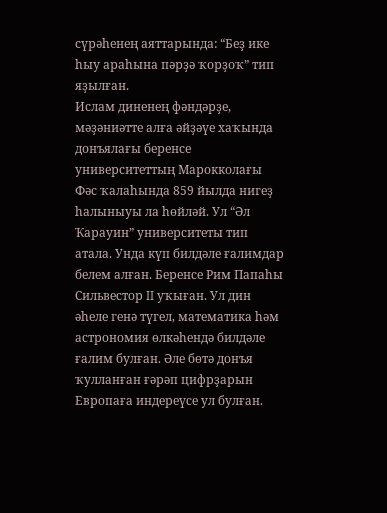сүрәһенең аяттарында: “Беҙ ике һыу араһына пәрҙә ҡорҙоҡ” тип яҙылған.
Ислам диненең фәндәрҙе, мәҙәниәтте алға әйҙәүе хаҡында донъялағы беренсе университеттың Марокколағы Фәс ҡалаһында 859 йылда нигеҙ һалыныуы ла һөйләй. Ул “Әл Ҡарауин” университеты тип атала. Унда күп билдәле ғалимдар белем алған. Беренсе Рим Папаһы Сильвестор II уҡыған. Ул дин әһеле генә түгел, математика һәм астрономия өлкәһендә билдәле ғалим булған. Әле бөтә донъя ҡулланған ғәрәп цифрҙарын Европаға индереүсе ул булған.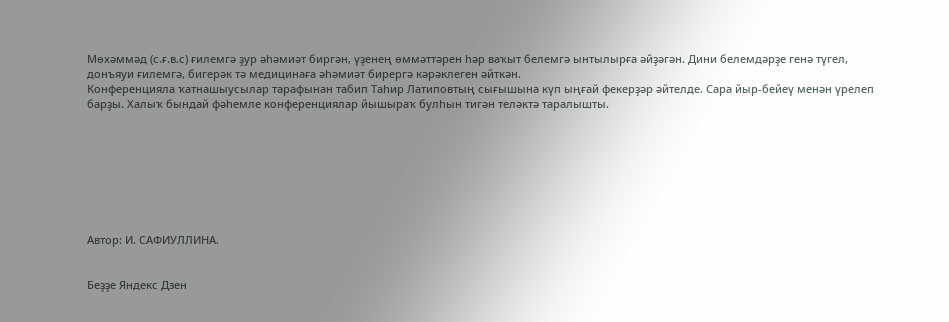Мөхәммәд (с.ғ.в.с) ғилемгә ҙур әһәмиәт биргән, үҙенең өммәттәрен һәр ваҡыт белемгә ынтылырға әйҙәгән. Дини белемдәрҙе генә түгел, донъяуи ғилемгә, бигерәк тә медицинаға әһәмиәт бирергә кәрәклеген әйткән.
Конференцияла ҡатнашыусылар тарафынан табип Таһир Латиповтың сығышына күп ыңғай фекерҙәр әйтелде. Сара йыр-бейеү менән үрелеп барҙы. Халыҡ бындай фәһемле конференциялар йышыраҡ булһын тигән теләктә таралышты.








Автор: И. САФИУЛЛИНА.


Беҙҙе Яндекс Дзен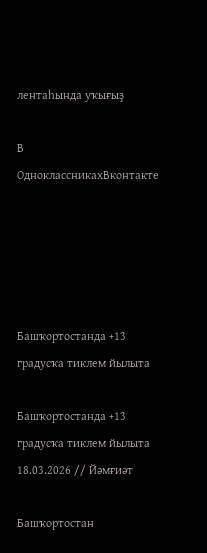лентаһында уҡығыҙ

В ОдноклассникахВконтакте





Башҡортостанда +13 градусҡа тиклем йылыта

Башҡортостанда +13 градусҡа тиклем йылыта 18.03.2026 // Йәмғиәт

Башҡортостан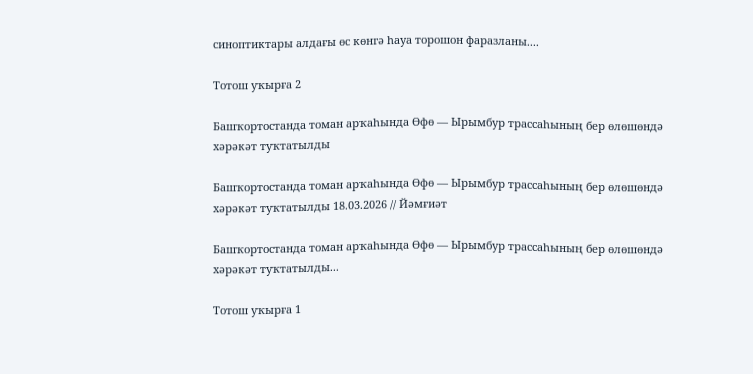синоптиктары алдағы өс көнгә һауа торошон фаразланы....

Тотош уҡырға 2

Башҡортостанда томан арҡаһында Өфө — Ырымбур трассаһының бер өлөшөндә хәрәкәт туҡтатылды

Башҡортостанда томан арҡаһында Өфө — Ырымбур трассаһының бер өлөшөндә хәрәкәт туҡтатылды 18.03.2026 // Йәмғиәт

Башҡортостанда томан арҡаһында Өфө — Ырымбур трассаһының бер өлөшөндә хәрәкәт туҡтатылды...

Тотош уҡырға 1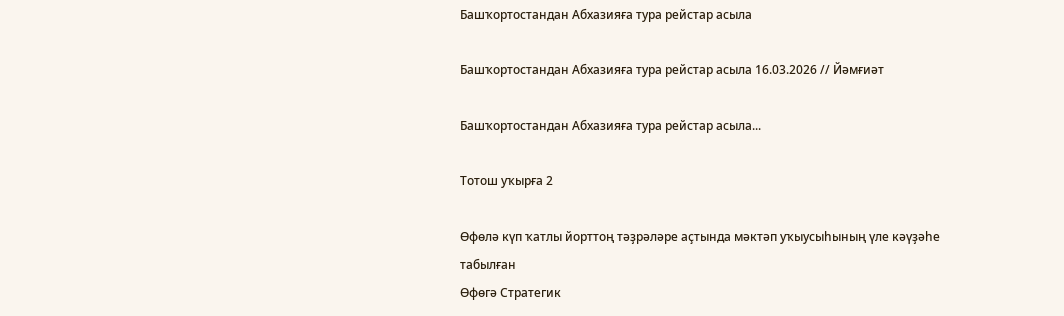Башҡортостандан Абхазияға тура рейстар асыла

Башҡортостандан Абхазияға тура рейстар асыла 16.03.2026 // Йәмғиәт

Башҡортостандан Абхазияға тура рейстар асыла...

Тотош уҡырға 2

Өфөлә күп ҡатлы йорттоң тәҙрәләре аҫтында мәктәп уҡыусыһының үле кәүҙәһе табылған
Өфөгә Стратегик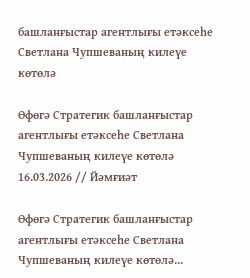башланғыстар агентлығы етәксеһе Светлана Чупшеваның килеүе көтөлә

Өфөгә Стратегик башланғыстар агентлығы етәксеһе Светлана Чупшеваның килеүе көтөлә 16.03.2026 // Йәмғиәт

Өфөгә Стратегик башланғыстар агентлығы етәксеһе Светлана Чупшеваның килеүе көтөлә...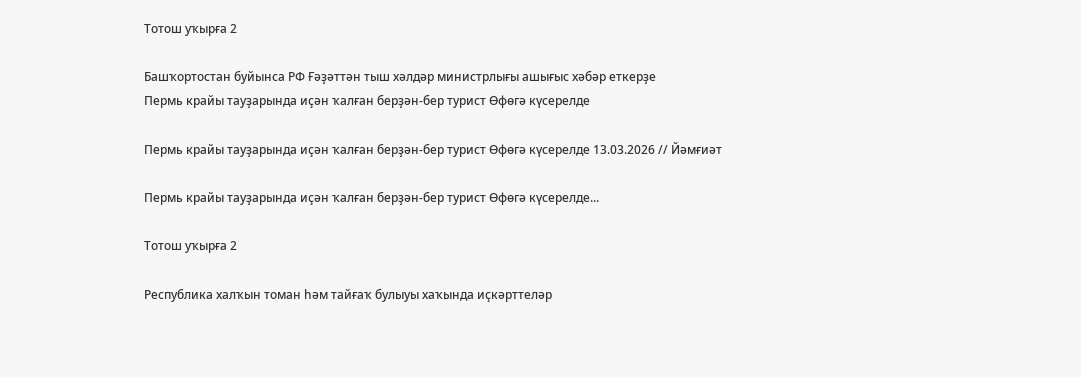Тотош уҡырға 2

Башҡортостан буйынса РФ Ғәҙәттән тыш хәлдәр министрлығы ашығыс хәбәр еткерҙе
Пермь крайы тауҙарында иҫән ҡалған берҙән-бер турист Өфөгә күсерелде

Пермь крайы тауҙарында иҫән ҡалған берҙән-бер турист Өфөгә күсерелде 13.03.2026 // Йәмғиәт

Пермь крайы тауҙарында иҫән ҡалған берҙән-бер турист Өфөгә күсерелде...

Тотош уҡырға 2

Республика халҡын томан һәм тайғаҡ булыуы хаҡында иҫкәрттеләр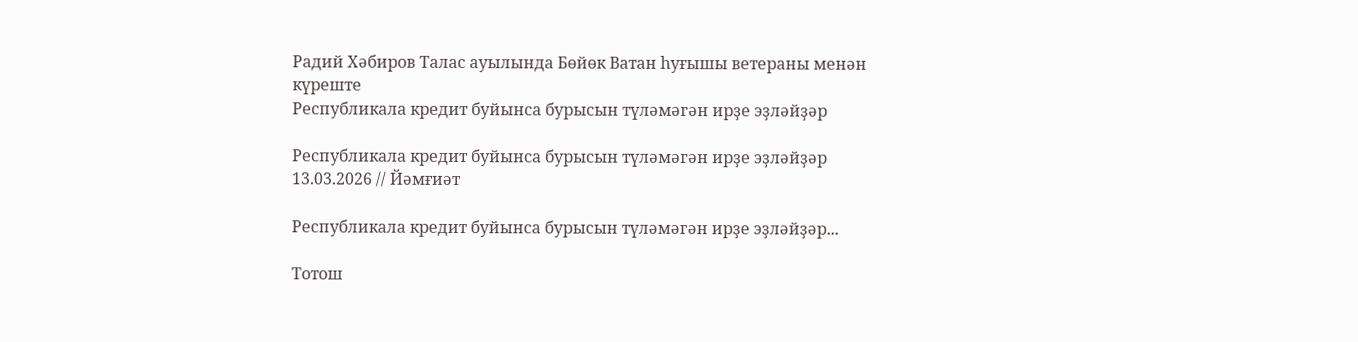Радий Хәбиров Талас ауылында Бөйөк Ватан һуғышы ветераны менән күреште
Республикала кредит буйынса бурысын түләмәгән ирҙе эҙләйҙәр

Республикала кредит буйынса бурысын түләмәгән ирҙе эҙләйҙәр 13.03.2026 // Йәмғиәт

Республикала кредит буйынса бурысын түләмәгән ирҙе эҙләйҙәр...

Тотош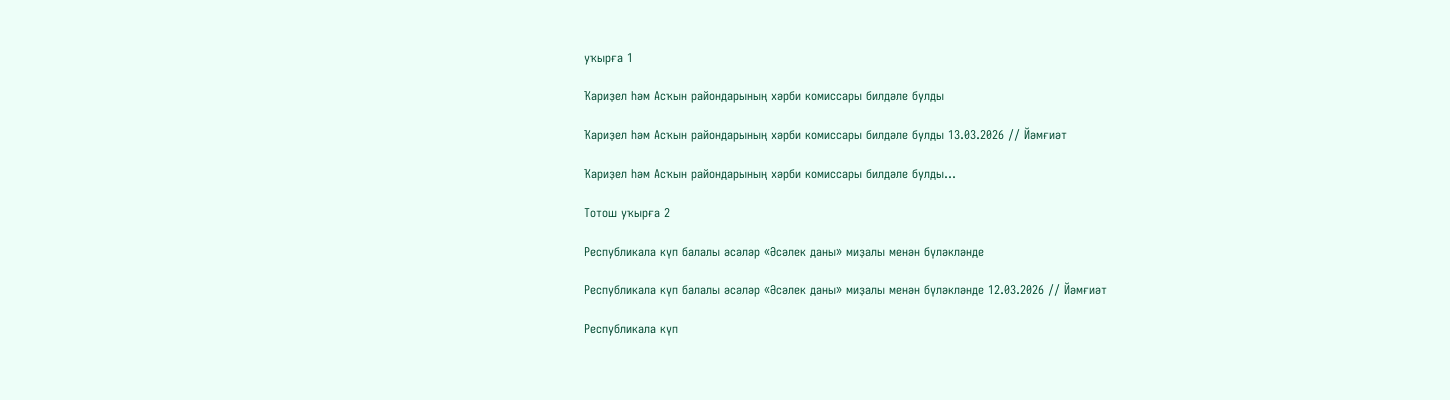уҡырға 1

Ҡариҙел һәм Асҡын райондарының хәрби комиссары билдәле булды

Ҡариҙел һәм Асҡын райондарының хәрби комиссары билдәле булды 13.03.2026 // Йәмғиәт

Ҡариҙел һәм Асҡын райондарының хәрби комиссары билдәле булды...

Тотош уҡырға 2

Республикала күп балалы әсәләр «Әсәлек даны» миҙалы менән бүләкләнде

Республикала күп балалы әсәләр «Әсәлек даны» миҙалы менән бүләкләнде 12.03.2026 // Йәмғиәт

Республикала күп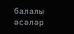балалы әсәләр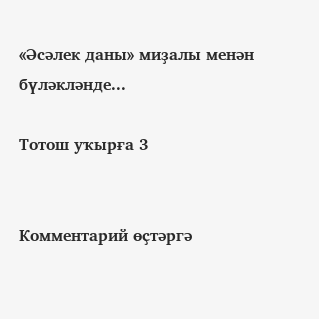«Әсәлек даны» миҙалы менән бүләкләнде...

Тотош уҡырға 3


Комментарий өҫтәргә